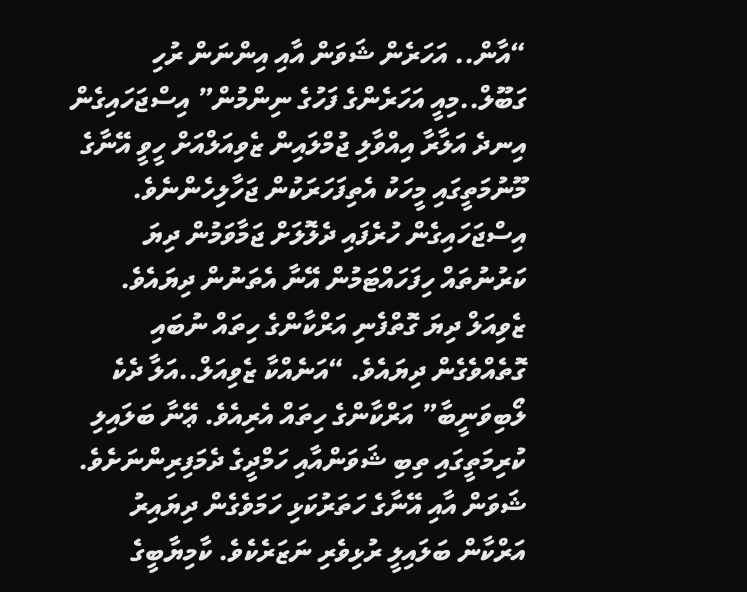“އާން.. އަހަރެން ޝަވަން އާއި އިންނަން ރުހި ގަބޫލް..މިއީ އަހަރެންގެ ފަހުގެ ނިންމުން” އިސްޖަހައިގެން އިނދެ އަލާރާ އިއްވާލި ޖުމްލައިން ޒެވިއަލްއަށް ހީވީ އޭނާގެ މޫނުމަތީގައި މީހަކު އެތިފަހަރަކުން ޖަހާލިހެންނެވެ. އިސްޖަހައިގެން ހުރެފައި ދެލޮލަށް ޖަމާވަމުން ދިޔަ ކަރުނުތައް ހިފަހައްޓަމުން އޭނާ އެތަނުން ދިޔައެވެ.
ޒެވިއަލް ދިޔަ ގޮތްފެނި އަރްކާންގެ ހިތައް ނުބައި ގޮތެއްވެގެން ދިޔައެވެ. “އަނެއްކާ ޒެވިއަލް..އަލާ ދެކެ ލޯބިވަނީބާ” އަރްކާންގެ ހިތައް އެރިއެވެ. ޢޭނާ ބަލައިލި ކުރިމަތީގައި ތިބި ޝަވަންއާއި ހަމްދީގެ ދެމަފިރިންނަށެވެ. ޝަވަން އާއި އޭނާގެ ހަތަރުކަޅި ހަމަވެގެން ދިޔައިރު އަރްކާން ބަލައިލީ ރުޅިވެރި ނަޒަރެކެވެ. ކާމިޔާބީގެ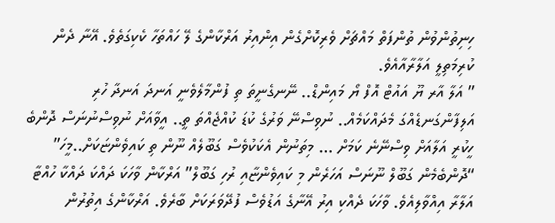ހިނިތުންވުން ތުންފަތް މައްޗަށް ވެރިކޮށްގެން އިންއިރު އަރްކާންގެ ލޭ ހައްތަހާ ކެކިގަތެވެ. އޭނާ ދެން ކުރިމަތިލީ އަލާރާއާއެވެ.
” އަލާ އާރ ޔޫ އައުޓް އޮފް ޔޯ މައިންޑް.. ނޭނގެނީތަ ތި ފުންމާލެވެނީ އަނދަ އަނދާ ހުރި އަލިފާންގަނޑެއްގަ މެދައްކަމެއް.. ނުވިސްނޭ ވަރުގެ ކުޑަ ކުއްޖެއްތަ ތީ.. އީވާއަށް ނުވިސްނުނަސް ދޮންބެ ހީކުރީ އަލާއަށް ވިސްނޭނެ ކަމަށް … މިތަނުން އެކަކުވެސް ގަބޫލެއް ނޫން ތި ކައިވެންޏަކަށް..މީހަ”
“ދޮންބެމެން ގަބޫލް ނޫނަސް އަހަރެން މި ކައިވެންޏާއި ރުހި ގަބޫލް” އަރްކާން ވާހަކަ ދައްކަ ދައްކާ ހުއްޓާ އަލާރާ އިއްވާލިއެވެ. ވާހަކަ ދެއްކި އިރު އޭނާގެ އަޑުވެސް ފުދޭވަރަކަށް ބާރެވެ. އަރްކާންގެ އިތުރުން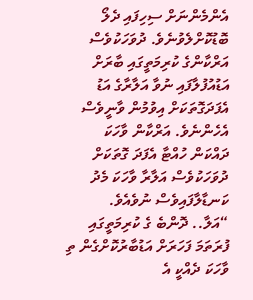އެންމެންނަށް ސިހިފައި ދެލޯ ބޮޑުކޮށްލެވުނެވެ. ދުވަހަކުވެސް އަރްކާންގެ ކުރިމަތީގައި ބާރަށް އަޑުއުފުލާފައި ނުވާ އަލާރާގެ އަޑު އެފަދަގޮތަކަށް އިވުމުން ވާނީވެސް އެހެންނެވެ. އަރްކާން ވާހަކަ ދައްކަން ހުއްޓާ އެފަދަ ގޮތަކަށް ދުވަހަކުވެސް އަލާރާ ވާހަކަ މެދު ކަނޑާލާފައިވެސް ނުވެއެވެ.
“އަލާ.. ދޮންބެ ގެ ކުރިމަތީގައި ފުރަތަމަ ފަހަރަށް އަޑުބާރުކޮށްގެން ތި ވާހަކަ ދެއްކީ އެ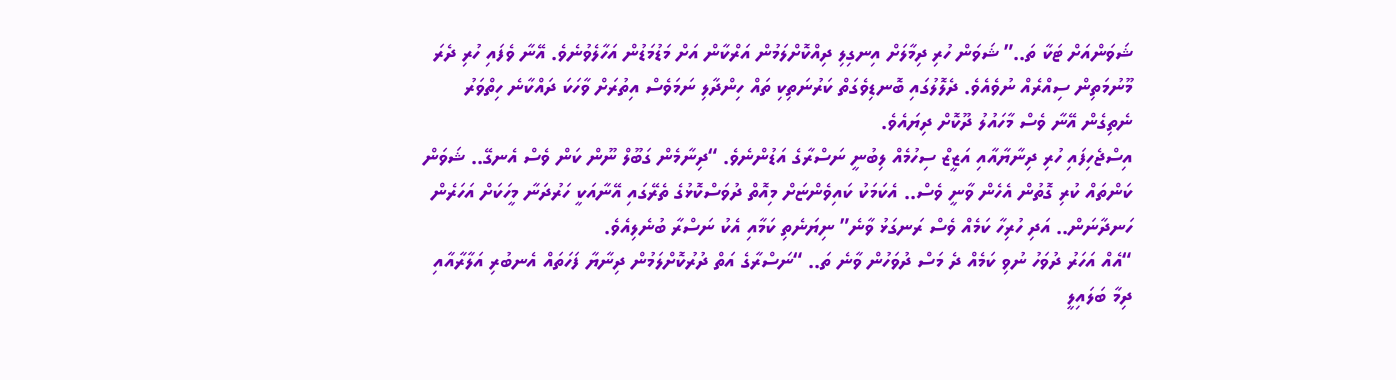ޝަވަންއަށް ޓަކާ ތަ..” ޝަވަން ހުރި ދިމާލަށް އިނގިލި ދިއްކޮށްލަމުން އަރްކާން އަށް މަޑުމަޑުން އަހާލެވުނެވެ. އޭނާ ވެފައި ހުރި ދެރަ މޫނުމަތިން ސިއްރެއް ނުވެއެވެ. ދެލޮލުގައި ބޮނޑިވެގަތް ކަރުނަތިކި ތައް ހިންދާލި ނަމަވެސް އިތުރަށް ވާހަކަ ދައްކާނެ ހިތްވަރު ނެތިގެން އޭނާ ވެސް މާހައުލު ދޫކޮށް ދިޔައެވެ.
އިސްޖެހިފައި ހުރި ދިނާޔާއާއި އަޒީޒް ސިހުމެއް ލިބުނީ ނަސްރާގެ އަޑުންނެވެ. “ދިނާމެން ގަބޫލް ނޫން ކަން ވެސް އެނގޭ.. ޝަވަން ކަންތައް ކުރި ގޮތުން އެހެން ވާނީ ވެސް.. އެކަމަކު ކައިވެންޏަށް މިއޮތް ދުވަސްކޮޅުގެ ތެރޭގައި އޭނާއަކީ ހަރުދަނާ މީހަކަށް އަހަރެން ހަނދާނަން.. އަދި ހުރިހާ ކަމެއް ވެސް ރަނގަޅު ވާނެ” ނިޔަނެތި ކަމާއި އެކު ނަސްރާ ބުނެލިއެވެ.
“އެއް އަހަރު ދުވަހު ނުވި ކަމެއް ދެ މަސް ދުވަހުން ވާނެ ތަ.. “ނަސްރާގެ އަތް ދުރުކޮށްލަމުން ދިނާޔާ ފަހަތައް އެނބުރި އަލާރާއާއި ދިމާ ބަލައިލީ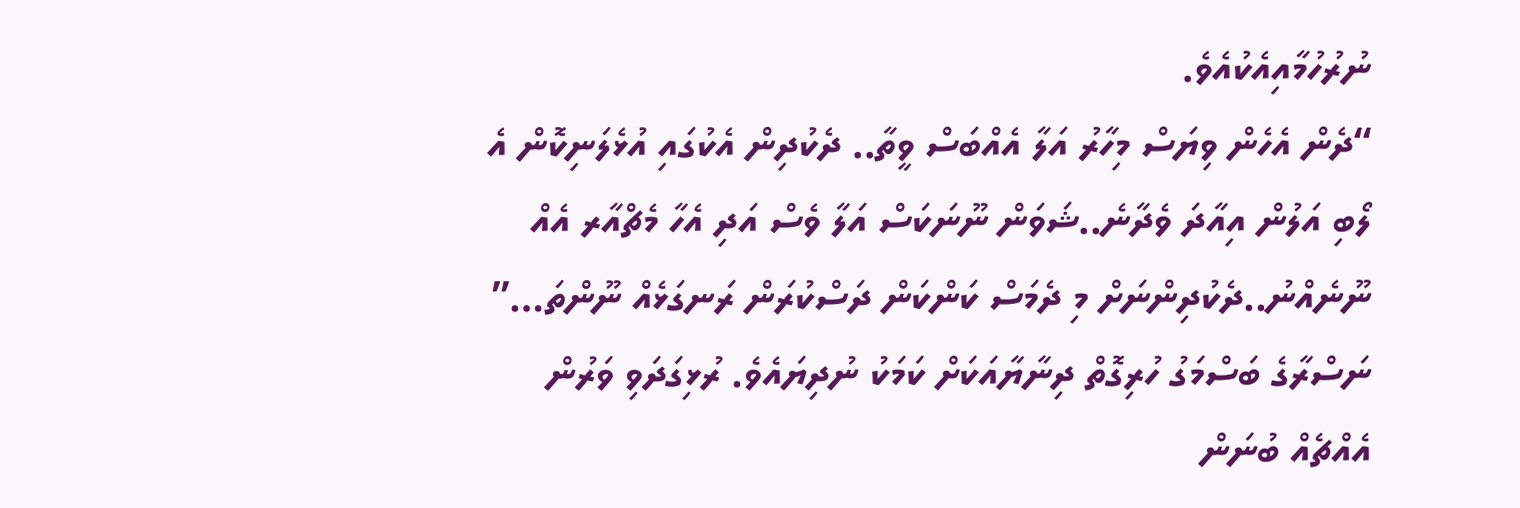ނުރުހުމާއިއެކުއެވެ.
“ދެން އެހެން ވިޔަސް މިހާރު އަލާ އެއްބަސް ވީތާ.. ދެކުދިން އެކުގައި އުޅެލަނިކޮން އެ ލޯބި އަލުން އިއާދަ ވެދާނެ..ޝަވަން ނޫނަކަސް އަލާ ވެސް އަދި އެހާ މެޗްއާރ އެއް ނޫނެއްނު..ދެކުދިންނަށް މި ދެމަސް ކަންކަން ދަސްކުރަން ރަނގަޅެއް ނޫންތަ…” ނަސްރާގެ ބަސްމަގު ހުރިގޮތް ދިނާޔާއަކަށް ކަމަކު ނުދިޔައެވެ. ރުޅިގަދަވި ވަރުން އެއްޗެއް ބުނަން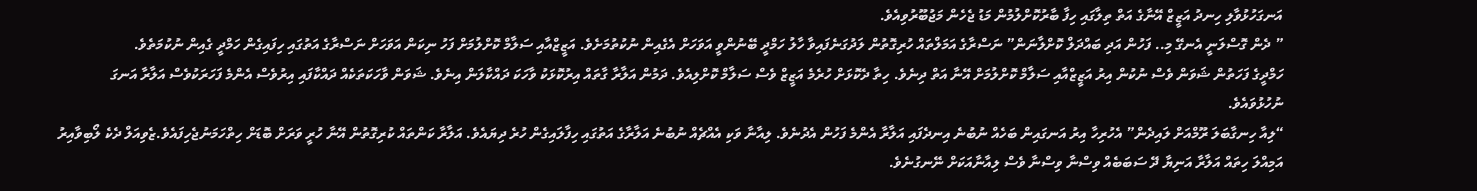އަނގަހުޅުވާލި ހިނދު އަޒީޒް އޭނާގެ އަތް ތިލާގައި ހިފާ ބާރުކޮށްލުމުން މަޑު ޖެހެން މަޖުބޫރުވިއެވެ.
” ދެން ގޮސްލަނީ އެނގޭ މި.. ފަހުން އަދި ބައްދަލް ކޮށްލާނަން” ނަސްރާގެ އަމަލްތައް ހުރިގޮތުން ލަދުގަނެފައިވާ ހާލު ހަމްދީ ބޭނުންވީ އަވަހަށް އެގެއިން ނުކުތުމަށެވެ. އަޒީޒްއާއި ސަލާމް ކޮށްލުމަށް ފަހު ނިކަން އަވަހަށް ނަސްރާގެ އަތުގައި ހިފައިގެން ހަމްދީ ގެއިން ނުކުމަތެވެ.
ހަމްދީގެ ފަހަތުން ޝަވަން ވެސް ނުކުން އިރު އަޒީޒްއާއި ސަލާމް ކޮށްލުމަށް އޭނާ އަތް ދިނެވެ. ހިތާ ދެކޮޅަށް ހުރެމެ އަޒީޒް ވެސް ސަލާމް ކޮށްލިއެވެ. ދަމުން އަލާރާ ގާތައް އިރުކޮޅަކު ވާހަކަ ދައްކާލަން އިނެވެ. ޝަވަން ވާހަކަތަކެއް ދައްކާފައި އިރުވެސް އެންމެ ފަހަރަކުވެސް އަލާރާ އަނގަ ނުހުޅުވައެވެ.
“ލިއާ ހިނގާބަލަ ރޫމްއަށް ލައިދެން” އެހުރިހާ އިރު އަނގައިން ބަހެއް ނުބުނެ އިނދެފައި އަލާރާ އެންމެ ފަހުން އެދުނެވެ. ލިއާނާ ވަކި އެއްޗެއް ނުބުނެ އަލާރާގެ އަތުގައި ހިފާލައިގެން ހުރެ ދިޔައެވެ. އަލާރާ ކަންތައް ކުރިގޮތުން އޭނާ ހުރީ ވަރަށް ބޮޑަށް ހިތްހަމަނުޖެހިފައެވެ.ޒެވިއަލް ދެކެ ލޯބިވާއިރު އަމިއްލަ ހިތައް އަލާރާ އަނިޔާ ދޭ ސަބަބެއް ވިސްނާ ވިސްނާ ވެސް ލިއާނާއަކަށް ނޭނގުނެވެ.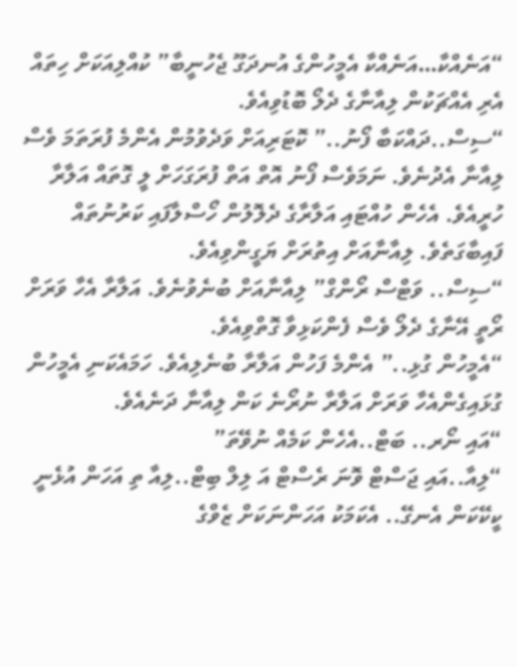“އަނެއްކާ…އަނެއްކާ އެމީހުންގެ އުނދަގޫ ޖެހުނީބާ” ކުއްލިއަކަށް ހިތައް އެރި އެއްޗަކުން ލިއާނާގެ ދެލޯ ބޮޑުވިއެވެ.
“ސިސް..ދައްކަބާ ފޯނު..” ކޮޓަރިއަށް ވަދެވުމުން އެންމެ ފުރަތަމަ ވެސް ލިއާނާ އެދުނެވެ. ނަމަވެސް ފޯނު އޮތް އަތް ފުރަގަހަށް ލީ ގޮތައް އަލާރާ ހުރީއެވެ. އެހެން ހުއްޓައި އަލާރާގެ ދެލޮލުން ހޯސްލާފައި ކަރުނުތައް ފައިބާގަތެވެ. ލިއާނާއަށް އިތުރަށް ޔަގީންވިއެވެ.
“ސިސް.. ވަޓްސް ރޯންގް” ލިއާނާއަށް ބުނެވުނެވެ. އަލާރާ އެހާ ވަރަށް ރޯތީ އޭނާގެ ދެލޯ ވެސް ފެންކަޅިވާ ގޮތްވިއެވެ.
“އެމީހުން ގުޅި..” އެންމެ ފަހުން އަލާރާ ބުނެލިއެވެ. ހަމައެކަނި އެމީހުން ގުޅައިގެންއެހާ ވަރަށް އަލާރާ ނުރޯނެ ކަން ލިއާނާ ދަނެއެވެ.
“އައި ނޯރ.. ބަޓް..އެހެން ކަމެއް ނުވޭތަ”
“ލިއާ..އައި ޖަސްޓް ވޮނަ ރެސްޓް އަ ލިލް ބިޓް..ލިއާ ތި އަހަން އުޅެނީ ކީކޭކަން އެނގޭ.. އެކަމަކު އަހަންނަކަށް ޒެވްގެ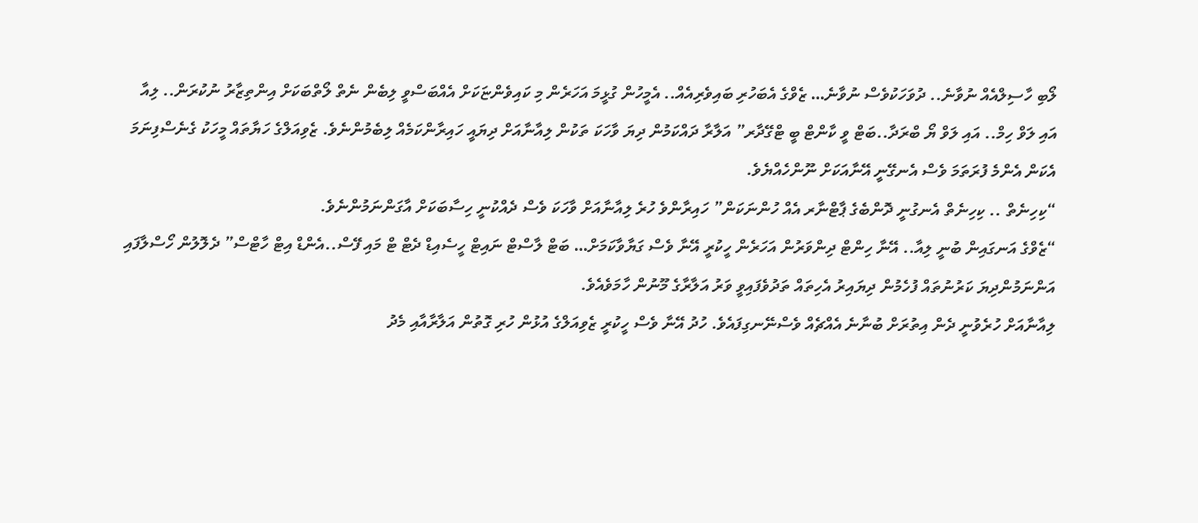ލޯބި ހާސިލްއެއް ނުވާނެ.. ދުވަހަކުވެސް ނުވާނެ… ޒެވްގެ އެބަހުރި ބައިވެރިއެއް.. އެމީހުން ގުޅީމަ އަހަރެން މި ކައިވެންޏަކަށް އެއްބަސްވީ ލިބެން ނެތް ލޯތްބަކަށް އިންތިޒާރު ނުކުރަން.. ލިއާ އައި ލަވް ހިމް.. އައި ލަވް ޔޯ ބްރަދާ..ބަޓް ވީ ކާންޓް ބީ ޓްގޭދާރ” އަލާރާ ދައްކަމުން ދިޔަ ވާހަކަ ތަކުން ލިއާނާއަށް ދިޔައީ ހައިރާންކަމެއް ލިބެމުންނެވެ. ޒެވިއަލްގެ ހަޔާތައް މީހަކު ގެނެސްފިނަމަ އެކަން އެންމެ ފުރަތަމަ ވެސް އެނގޭނީ އޭނާއަކަށް ނޫންހެއްޔެވެ.
“ކިހިނެތް .. ކިހިނެތް އެނގުނީ ދޮންބެގެ ޕާޓްނާރ އެއް ހުންނަކަން” ހައިރާންވެ ހުރެ ލިއާނާއަށް ވާހަކަ ވެސް ދެއްކުނީ ހިސާބަކަށް އާގަންނަމުންނެވެ.
“ޒެވްގެ އަނގައިން ބުނީ ލިއާ.. އޭނާ ހިންޓް ދިންވަރުން އަހަރެން ހީކުރީ އޭނާ ވެސް ގަޔާވާކަމަށް… ބަޓް ލާސްޓް ނައިޓް ހީސެއިޑް ދެޓް ޓް މައި ފޭސް..އެންޑް އިޓް ހާޓްސް” ދެލޮލުން ހޯސްލާފައި އަންނަމުންދިޔަ ކަރުނުތައް ފުހެމުން ދިޔައިރު އެހިތައް ތަދުވެފައިވީ ވަރު އަލާރާގެ މޫނުން ހާމަވެއެވެ.
ލިއާނާއަށް ހުރެވުނީ ދެން އިތުރަށް ބުނާނެ އެއްޗެއް ވެސްނޭނގިފައެވެ. ހުދު އޭނާ ވެސް ހީކުރީ ޒެވިއަލްގެ އުޅުން ހުރި ގޮތުން އަލާރާއާއި މެދު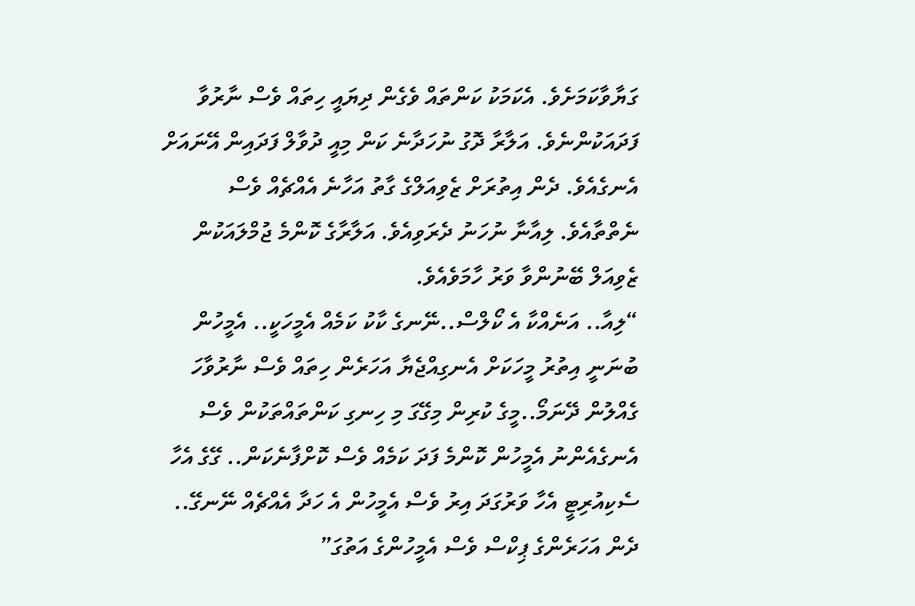ގަޔާވާކަމަށެވެ. އެކަމަކު ކަންތައް ވެގެން ދިޔައީ ހިތައް ވެސް ނާރުވާ ފަދައަކުންނެވެ. އަލާރާ ދޮގު ނުހަދާނެ ކަން މިއީ ދުވާލް ފަދައިން އޭނައަށް އެނގެއެވެ. ދެން އިތުރަށް ޒެވިއަލްގެ ގާތު އަހާނެ އެއްޗެއް ވެސް ނެތްތާއެވެ. ލިއާނާ ނުހަނު ދެރަވިއެވެ. އަލާރާގެ ކޮންމެ ޖުމްލައަކުން ޒެވިއަލް ބޭނުންވާ ވަރު ހާމަވެއެވެ.
“ލިއާ.. އަނެއްކާ އެ ކޯލްސް..ނޭނގެ ކާކު ކަމެއް އެމީހަކީ.. އެމީހުން ބުނަނީ އިތުރު މީހަކަށް އެނގިއްޖެޔާ އަހަރެން ހިތައް ވެސް ނާރުވާހަ ގެއްލުން ދޭނަމޯ..މީގެ ކުރިން މިގޭގަ މި ހިނގި ކަންތައްތަކުން ވެސް އެނގެއެންނު އެމީހުން ކޮންމެ ފަދަ ކަމެއް ވެސް ކޮށްފާނެކަން.. ގޭގެ އެހާ ސެކިއުރިޓީ އެހާ ވަރުގަދަ އިރު ވެސް އެމީހުން އެ ހަދާ އެއްޗެއް ނޭނގޭ.. ދެން އަހަރެންގެ ޕިކްސް ވެސް އެމީހުންގެ އަތުގަ”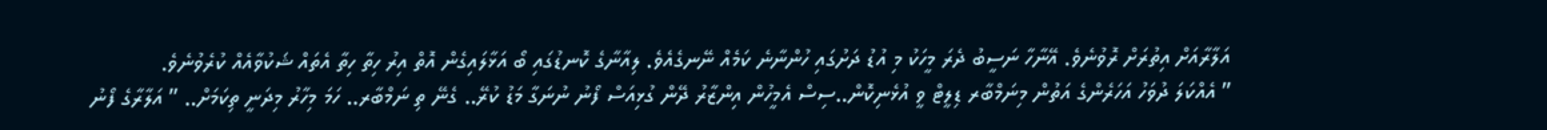އަލާރާއަށް އިތުރަށް ރޮވުނެވެ. އޭނާހާ ނަސީބު ދެރަ މީހަކު މި އުޑު ދަށުގައި ހުންނާނެ ކަމެއް ނޭނގެއެވެ. ލިއާނާގެ ކޮނޑުގައި ބޯ އަޅާލައިގެން އޮތް އިރު ހިތާ ހިތާ އެތައް ޝަކުވާއެއް ކުރެވުނެވެ.
” އެއްކަލަ ދުވަހު އަހަރެންގެ އަތުން މިނަމްބާރ ޑިލީޓް ވީ އުޅެނިކޮން..ސިސް އެމީހުން އިންޒާރު ދޭން ގުޅިއަސް ފޯނު ނުނަގާ މަޑު ކުރޭ.. ގެނޭ ތި ނަމްބާރ.. ހަމަ މިހާރު މިދަނީ ތިކަމަށް.. ” އަލާރާގެ ފޯނު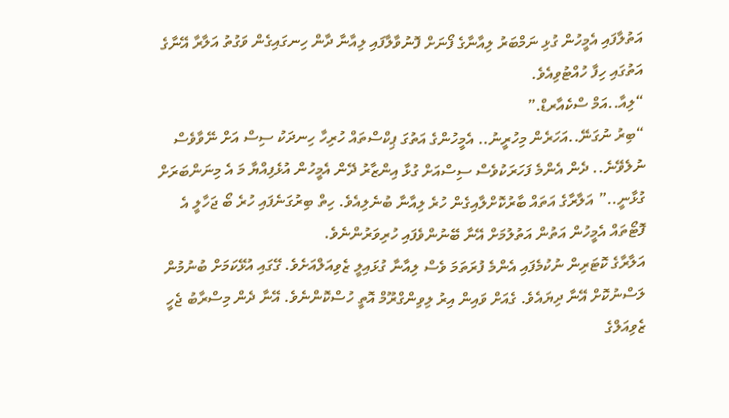އަތުލާފައި އެމީހުން ގުޅި ނަމްބަރު ލިއާނާގެ ފޯނަށް ފޮނުވާލާފައި ލިއާނާ ދާން ހިނގައިގެން ވަގުތު އަލާރާ އޭނާގެ އަތުގައި ހިފާ ހުއްޓުވިއެވެ.
“ލިއާ..އަމް ސްކެއާރޑް.”
“ބިރު ނުގަނޭ..އަހަރެން މިހުރީނު.. އެމީހުންގެ އަތުގަ ޕިކްސްތައް ހުރިހާ ހިނދަކު ސިސް އަށް ނޭވާވެސް ނުލެވޭނެ.. ދެން އެންމެ ފަހަރަކުވެސް ސިސްއަށް ގުޅާ އިންޒާރު ދޭން އެމީހުން އުޅެފިއްޔާ މަ އެ މިނަންބަރަށް ގުޅާނީ..” އަލާރާގެ އަތައް ބާރުކޮށްލާއިގެން ހުރެ ލިއާނާ ބުނެލިއެވެ. ހިތް ބިރުގަނެފައި ހުރެ ބޯ ޖަހާލީ އެ ފޮޓޯތައް އެމީހުން އަތުން އަތުލުމަށް އޭނާ ބޭނުންވެފައި ހުރިވަރުންނެވެ.
އަލާރާގެ ކޮޓަރިން ނުކުމެފައި އެންމެ ފުރަތަމަ ވެސް ލިއާނާ ގުޅައިލީ ޒެވިއަލްއަށެވެ. ގޭގައި އުޅޭކަމަށް ބުނުމުން ލަސްނުކޮށް އޭނާ ދިޔައެވެ. ގެއަށް ވައިން އިރު ލިވިންގްރޫމް އޮތީ ހުސްކޮންނެވެ. އޭނާ ދެން މިސްރާބު ޖެހީ ޒެވިއަލްގެ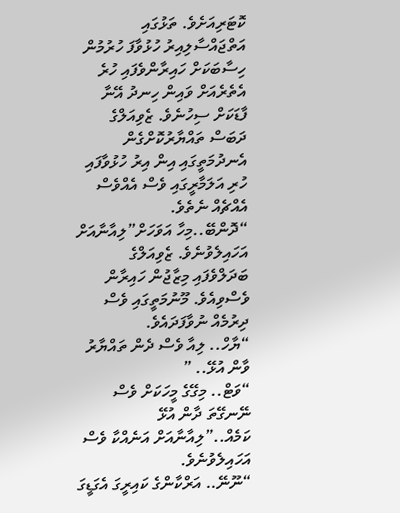ކޮޓަރިއަށެވެ. ތަޅުގައި އަތްޖައްސާލިއިރު ހުޅުވާފަ ހުރުމުން ހިސާބަކަށް ހައިރާންވެފައި ހުރެ އެތެރެއަށް ވައިން ހިނދު އޭނާ ފާޑަކަށް ސިހުނެވެ. ޒެވިއަލްގެ ދަބަސް ތައްޔާރުކޮށްގެން އެނދުމަތީގައި އިން އިރު ހުޅުވާފައި ހުރި އަލަމާރީގައި ވެސް އެއްވެސް އެއްޗެއް ނެތެވެ.
“ދޮންބޭ..މިހާ އަވަހަށް”ލިއާނާއަށް އަހައިލެވުނެވެ. ޒެވިއަލްގެ ބަދަލްވެފައި މިޒާޖުން ހައިރާން ވެސްވިއެވެ. މޫނުމަތީގައި ވެސް ދިރުމެއް ނުވާފަދައެވެ.
“ޔާހް.. ލިއާ ވެސް ދެން ތައްޔާރު ވާން އުޅޭ.. ”
“ވަޓް.. މިގޭގެ މީހަކަށް ވެސް ނޭނގޭތަ ދާން އުޅޭ ކަމެއް..”ލިއާނާއަށް އަނެއްކާ ވެސް އަހައިލެވުނެވެ.
“ނޫނޭ.. އަރްކާންގެ ކައިރީގަ އެގަޑީގަ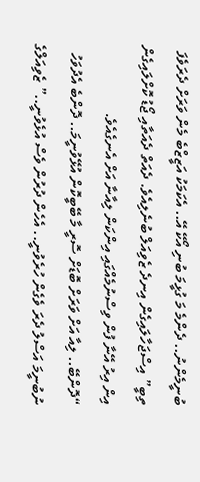ބުނީމެންނު.. ދެންމެ މަ ގުޅީމަ ބުނި އޯކޭ އޭ.. އެކަމަކު އަޒީޒްބެ މެން ވަރަށް ދެރަވެފަ ތިބީ” އިސްޖަހާލައިގެން އިނދެ ޒެވިއަލް ބުނެލިއެވެ. ދެއަތް ދެއަތާއި ޖޯޑު ކޮށްލައިގެން އިން އިރު އޭނާ ފުން ވިސްނުމެއްގައި އިންކަން ލިއާނާ އަށް އެނގެއެވެ.
“ދޮންބޭ.. ލިއާ އަށް ވަރަށް ބޮޑަށް ސޮރީ މާ ބޭބީކޮން އުޅޭވުނީމަ.. ދޮންބެ އެދުވަހު ނުބުނީމަ އަސްލު ދެރަ ވެގެން ހުރެވުނީ.. އެހެން ދުރުން ވެސް އުޅެވުނީ..” ޒެވިއަލްގެ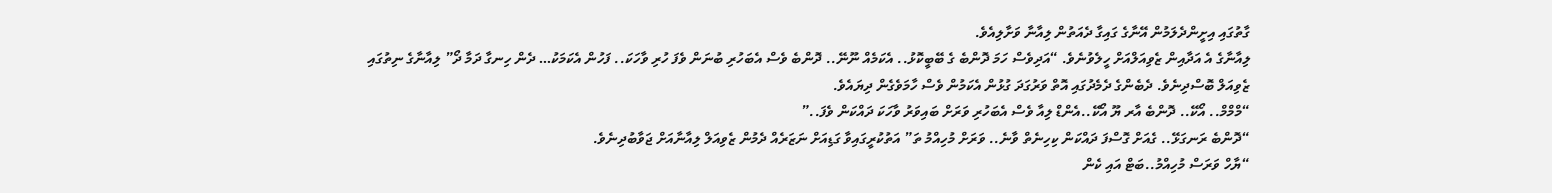ގާތުގައި އިށީންދެލަމުން އޭނާގެ ގައިގާ ދެއަތުން ލިއާނާ ވަށާލިއެވެ.
ލިއާނާގެ އެ އަދާއިން ޒެވިއަލްއަށް ހީލެވުނެވެ. “އަދިވެސް ހަމަ ދޮންބެ ގެ ބޭބީކޮޅު.. އެކަމެއް ނޫނޭ.. ދޮންބެ ވެސް އެބަހުރި ބުނަން ވެފަ ހުރި ވާހަކަ.. ފަހުން އެކަމަކު… ދެން ހިނގާ ދަމާ ދޯ” ލިއާނާގެ ނިތުގައި ޒެވިއަލް ބޮސްދިނެވެ. ދެބެންގެ ދެމެދުގައި އޮތް ވަރުގަދަ ގުޅުން އެކަމުން ވެސް ހާމަވެގެން ދިޔައެވެ.
“މްމްމް.. އޯކޭ.. ދޮންބެ އާރ ޔޫ އޯކޭ..އެންޑް ލިއާ ވެސް އެބަހުރި ވަރަށް ބައިވަރު ވާހަކަ ދައްކަން ވެފަ..”
“ދޮންބެ ރަނގަޅޭ.. ގެއަށް ގޮސްފަ ދައްކަން ކިހިނެތް ވާނެ.. ވަރަށް މުހިއްމު ތަ” އަތުކުރީގައިވާ ގަޑިއަށް ނަޒަރެއް ދެމުން ޒެވިއަލް ލިއާނާއަށް ޖަވާބުދިނެވެ.
“ޔާހް ވަރަސް މުހިއްމު..ބަޓް އައި ކެން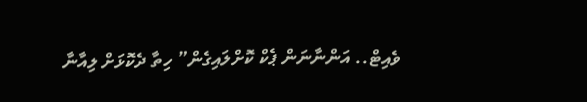ވެއިޓް.. އަންނާނަން ޕެކް ކޮށްލައިގެން” ހިތާ ދެކޮޅަށް ލިއާނާ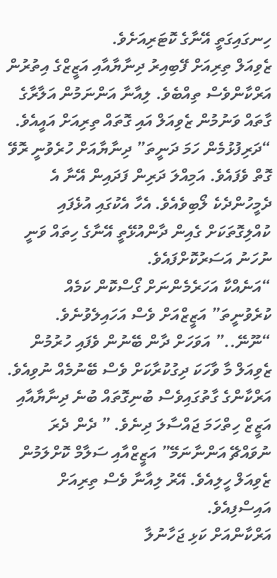ހިނގައިގަތީ އޭނާގެ ކޮޓަރިއަށެވެ.
ޒެވިއަލް ތިރިއަށް ފޭބިއިރު ދިނާޔާއާއި އަޒީޒްގެ އިތުރުން އަރްކާންވެސް ތިއްބެވެ. ލިއާނާ އަންނަމުން އަލާރާގެ ގާތައް ވަނުމުން ޒެވިއަލް އައި ގޮތައް ތިރިއަށް އައީއެވެ.
“ދަރިފުޅުމެން ހަމަ ދަނީތަ” ދިނާޔާއަށް ހުރެވުނީ ރޮވޭ ގޮތް ވެފައެވެ. އަމިއްލަ ދަރިން ފަދައިން އޭނާ އެ ދެމީހުންދެކެ ލޯބިވެއެވެ. އެހާ އެކުގައި އުޅެފައި ކުއްލިގޮތަކަށް ގެއިން ދާންއުޅޭތީ އޭނާގެ ހިތައް ވަނީ ނުހަނު އަސަރުކޮށްފައެވެ.
“އަނެއްކާ އަހަރެމެންނަށް ގޯސްކޮން ކަމެއް ކުރެވުނީތަ” އަޒީޒްއަށް ވެސް އަހައިލެވުނެވެ.
“ނޫނޭ..” އަވަހަށް ދާން ބޭނުން ވެފައި ހުރުމުން ޒެވިއަލް މާ ވާހަކަ ދިގުކުރާކަށް ވެސް ބޭނުމެއް ނުވިއެވެ. އަރްކާންގެ ގާތުގައިވެސް ބުނިގޮތައް ބުނެ ދިނާޔާއާއި އަޒީޒް ހިތްހަމަ ޖައްސާލަ ދިނެވެ. ” ދެން ދެރަ ނުވައްޗޭ އަންނާނަމޭ” އަޒީޒްއާއި ސަލާމް ކޮށްލަމުން ޒެވިއަލް ހީލިއެވެ. އޭރު ލިއާނާ ވެސް ތިރިއަށް އައިސްފިއެވެ.
އަރްކާންއަށް ކަޅި ޖަހާނުލާ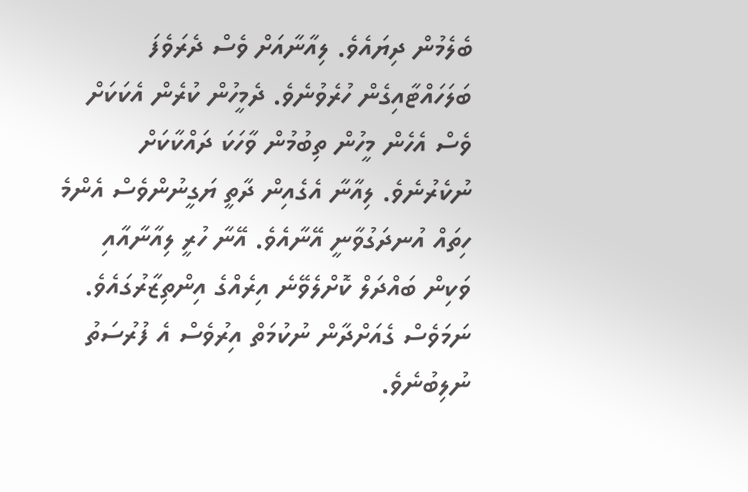ބެލެމުން ދިޔައެވެ. ލިއާނާއަށް ވެސް ދެރަވެފަ ބަލަހައްޓާއިގެން ހުރެވުނެވެ. ދެމީހުން ކުރެން އެކަކަށް ވެސް އެހެން މީހުން ތިބުމުން ވާހަކަ ދައްކާކަށް ނުކެރުނެވެ. ލިއާނާ އެގެއިން ދާތީ ޔަގީނުންވެސް އެންމެ ހިތައް އުނދަގުވާނީ އޭނާއެވެ. އޭނާ ހުރީ ލިއާނާއާއި ވަކިން ބައްދަލް ކޮށްލެވޭނެ އިރެއްގެ އިންތިޒާރުގައެވެ. ނަމަވެސް ގެއަށްދާން ނުކުމަތް އިރުވެސް އެ ފުރުސަތު ނުލިބުނެވެ.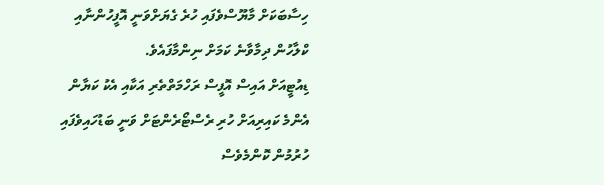ހިސާބަކަށް މާޔޫސްވެފައި ހުރެ ގެޔަށްވަނީ އޮފީހުންނާއި ކްލާހުން ދިމާވާނެ ކަމަށް ނިންމާފައެވެ.
ޑިއުޓީއަށް އައިސް އޮފީސް ރަހްމަތްތެރި އަކާއި އެކު ކަޔާން އެންމެ ކައިރިއަށް ހުރި ރެސްޓޯރެންޓަށް ވަނީ ބަޑުހައިވެފައި ހުރުމުން ކޮންމެވެސް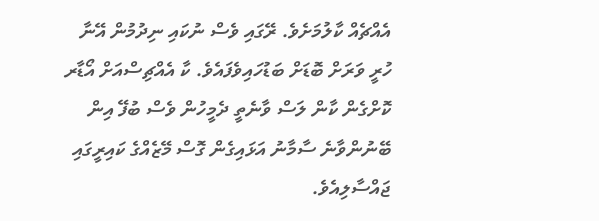އެއްޗެއް ކާލުމަށެވެ. ރޭގައި ވެސް ނުކައި ނިދުމުން އޭނާ ހުރީ ވަރަށް ބޮޑަށް ބަޑުހައިވެފައެވެ. ކާ އެއްޗިސްއަށް އޯޑާރ ކޮށްގެން ކާން ލަސް ވާނެތީ ދެމީހުން ވެސް ބުފޭ އިން ބޭނުންވާނެ ސާމާނު އަޅައިގެން ގޮސް މޭޒެއްގެ ކައިރީގައި ޖައްސާލިއެވެ.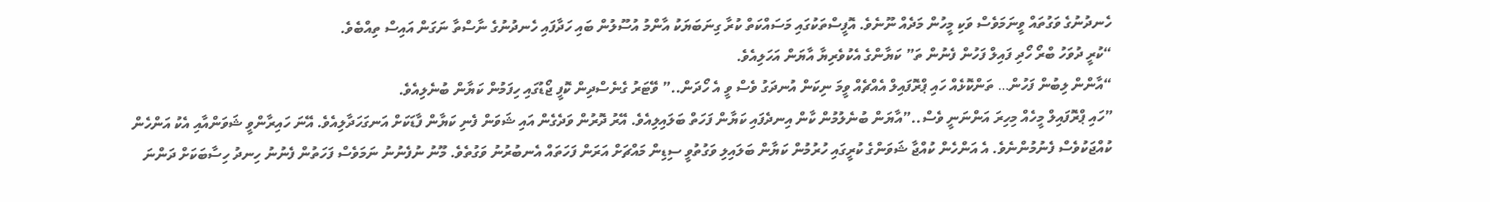ހެނދުނުގެ ވަގުތައް ވީނަމަވެސް ވަކި މީހުން މަދެއް ނޫނެވެ. އޮފީސްތަކުގައި މަސައްކަތް ކުރާ ގިނަބަޔަކު އާންމު އުސޫލުން ބައި ހަދާފައި ހެނދުނުގެ ނާސްތާ ނަގަން އައިސް ތިއްބެވެ.
“ކުރީ ދުވަހު ބްރޯ ހޯދި ފައިލް ފަހުން ފެނުން ތަ” ކަޔާންގެ އެކުވެރިޔާ އާޔަން އަހަލިއެވެ.
“އާންން ލިބުން ފަހުން… ތަންކޮޅެއް ހައި ޕްރޮފައިލް އެއްޗެއް ވީމަ ނިކަން އުނދަގު ވެސް ވީ އެ ހޯދަން..” ވޭޓަރު ގެނެސްދިން ކޮފީ ޖޯޑުގައި ހިފަމުން ކަޔާން ބުނެލިއެވެ.
”ހައި ޕްރޮފައިލް މީހެއް މިހިރަ އަންނަނީ ވެސް..”އާޔަން ބުނެލުމުން ކާން އިނދެފައި ކަޔާން ފަހަތް ބަލައިލިއެވެ. އޭރު ދޮރުން ވަދެގެން އައި ޝަވަން ފެނި ކަޔާން ފާޑަކަށް އަނގަހަދާލިއެވެ. އޭނަ ހައިރާންވީ ޝަވަންއާއި އެކު އަންހެން ކުއްޖަކުވެސް ފެނުމުންނެވެ. އެ އަންހެން ކުއްޖާ ޝަވަންގެ ކުރީގައި ހުރުމުން ކަޔާން ބަލައިލި ވަގުތުވީ ސިޑިން މައްޗަށް އަރަން ފަހަތައް އެނބުރުނު ވަގުތެވެ. މޫނު ނުފެނުނު ނަމަވެސް ފަހަތުން ފެނުނު ހިނދު ހިސާބަކަށް ދަންނަ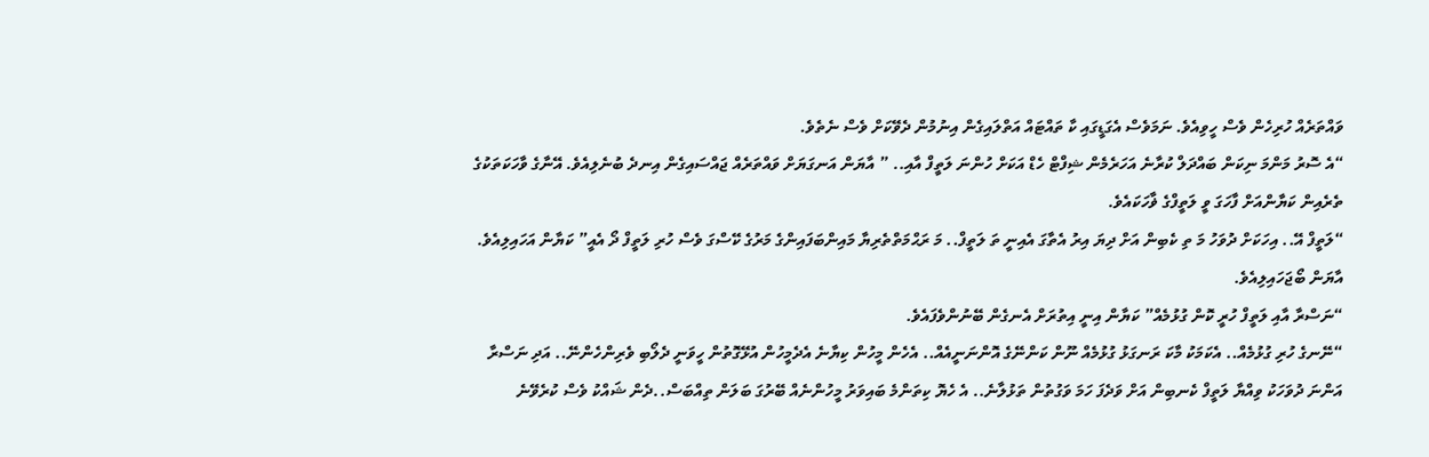ވައްތަރެއް ހުރިހެން ވެސް ހީވިއެވެ. ނަމަވެސް އެގަޑީގައި ކާ ތައްޓައް އަތްލައިގެން އިނުމުން ދެވޭކަށް ވެސް ނެތެވެ.
“އެ ސޮރު މަންމަ ނިކަން ބައްދަލް ކުރާނެ އަހަރެމެން ޝިފްޓް ހެޑް އަކަށް ހުންނަ ލަތީފް އާއި.. ” އާޔަން އަނގަޔަށް ވައްތަރެއް ޖައްސައިގެން އިނދެ ބުނެލިއެވެ. އޭނާގެ ވާހަކަތަކުގެ ތެރެއިން ކަޔާންއަށް ފާހަގަ ވީ ލަތީފްގެ ޥާހަކައެވެ.
“ލަތީފް އޭ.. އިހަކަށް ދުވަހު މަ ތި ކެބިން އަށް ދިޔަ އިރު އެތާގަ އެއިނީ ތަ ލަތީފް.. މަ ރަޙްމަތްތެރިޔާ މައިންބަފައިންގެ މަރުގެ ކޭސްގަ ވެސް ހުރި ލަތީފް ދޯ އެއީ” ކަޔާން އަހައިލިއެވެ. އާޔަން ބޯޖަހައިލިއެވެ.
“ނަސްރާ އާއި ލަތީފް ހުރީ ކޮން ގުޅުމެއް” ކަޔާން އިނީ އިތުރަށް އެނގެން ބޭނުންވެފައެވެ.
“ނޭނގެ ހުރި ގުޅުމެއް.. އެކަމަކު މާކަ ރަނގަޅު ގުޅުމެއް ނޫން ކަންނޭގެ އޮންނަނީއެއް.. އެހެން މީހުން ކިޔާނެ އެދެމީހުން އުޅޭގޮތުން ހީވަނީ ދެލޯބި ވެރިންހެންނޭ.. އަދި ނަސްރާ އަންނަ ދުވަހަކު ވިއްޔާ ލަތީފް ކެނބިން އަށް ވަދެފަ ހަމަ ވަގުތުން ތަޅުލާނެ.. އެ ހެޔޮ ކިތަންމެ ބައިވަރު މީހުންނެއް ބޭރުގަ ބަލަން ތިއްބަސް..ދެން ޝައްކު ވެސް ކުރެވޭނެ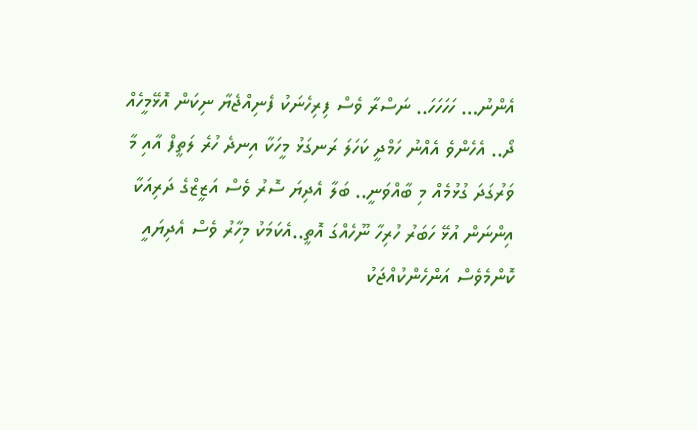އެންނު… ހަހަހަހަ.. ނަސްރާ ވެސް ފިރިހެނަކު ފެނިއްޖެޔާ ނިކަން އޮޅޭމީހެއް ދޯ.. އެހެންވެ އެއްނު ހަމްދީ ކަހަލަ ރަނގަޅު މީހަކާ އިނދެ ހުރެ ލަތީފް އާއި މާ ވަރުގަދަ ގުޅުމެއް މި ބާއްވަނީ.. ބަލާ އެދިޔަ ސޮރު ވެސް އަޒީޒްގެ ދަރިއަކާ އިންނަން އުޅޭ ހަބަރު ހުރިހާ ނޫހެއްގަ އޮތީ..އެކަމަކު މިހާރު ވެސް އެދިޔައީ ކޮންމެވެސް އަންހެންކުއްޖަކު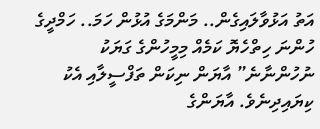އަތު އަޅުވާލައިގެން.. މަންމަގެ އުޅުން ހަމަ.. ހަމްދީގެ ހުންނަ ހިތްހެޔޮ ކަމެއް މިމީހުންގެ ގަޔަކު ނުހުންނާނެ” އާޔަން ނިކަން ތަފްސީލާއި އެކު ކިޔައިދިނެވެ. އާޔަންގެ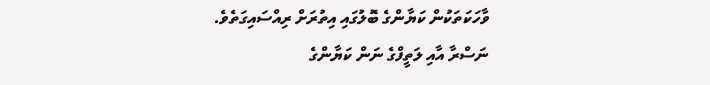ވާހަކަތަކުން ކަޔާންގެ ބޮލުގައި އިތުރަށް ރިއްސައިގަތެވެ.
ނަސްރާ އާއި ލަތީފްގެ ނަން ކަޔާންގެ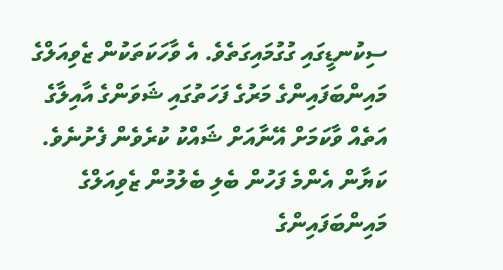ސިކުނޑީގައި ގުގުމައިގަތެވެ. އެ ވާހަކަތަކުން ޒެވިއަލްގެ މައިންބަފައިންގެ މަރުގެ ފަހަތުގައި ޝަވަންގެ އާއިލާގެ އަތެއް ވާކަމަށް އޭނާއަށް ޝައްކު ކުރެވެން ފެށުނެވެ. ކަޔާން އެންމެ ފަހުން ބެލި ބެލުމުން ޒެވިއަލްގެ މައިންބަފައިންގެ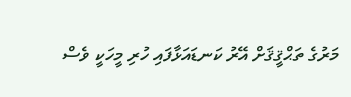މަރުގެ ތަޙްޤީޤަށް އޭރު ކަނޑައަޅާފައި ހުރި މީހަކީ ވެސް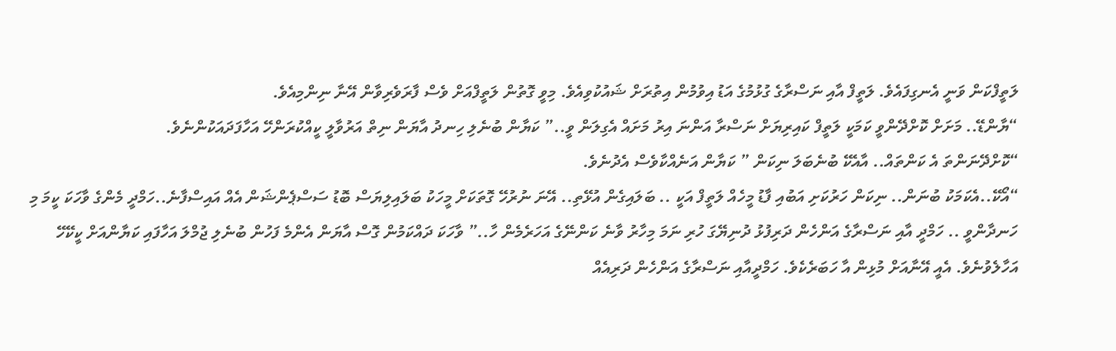ލަތީފްކަން ވަނީ އެނގިފައެވެ. ލަތީފް އާއި ނަސްރާގެ ގުޅުމުގެ އަޑު އިވުމުން އިތުރަށް ޝައުކުވިއެވެ. މިވީ ގޮތުން ލަތީފްއަށް ވެސް ފާރަވެރިވާން އޭނާ ނިންމިއެވެ.
“ޔާންޑޭ.. މަށަށް ކޮށްދޭންވީ ކަމަކީ ލަތީފް ކައިރިޔަށް ނަސްރާ އަންނަ އިރު މަށައް އެގިލަން ވީ..” ކަޔާން ބުނެލި ހިނދު އާޔަން ނިތް އަރުވާލީ ކީއްކުރަންހޭ އަހާފަދައަކުންނެވެ.
“ކޮށްދޭނަންތަ އެ ކަންތައް.. އާއެކޭ ބުނެބަލަ ނިކަން ” ކަޔާން އަނެއްކާވެސް އެދުނެވެ.
“އޯކޭ..އެކަމަކު ބުނަން.. ނިކަން ހަރުކަށި އަބުއި ފާޑު މީހެއް ލަތީފް އަކީ .. ބަލައިގެން އުޅޭތި.. އޭނަ ނުރުހޭ ގޮތަކަށް މީހަކު ބަލައިލިޔަސް ބޮޑު ސަސްޕެންޝަން އެއް އައިސްފާނެ..ހަމްދީ މެންގެ ވާހަކަ ކީމަ މި ހަނދާންވީ .. ހަމްދީ އާއި ނަސްރާގެ އަންހެން ދަރިފުޅު ދުނިޔޭގަ ހުރި ނަމަ މިހާރު ވާނެ ކަންނޭގެ އަހަރެމެން ހާ..” ވާހަކަ ދައްކަމުން ގޮސް އާޔަން އެންމެ ފަހުން ބުނެލި ޖުމްލަ އަހާފައި ކަޔާންއަށް ކީކޭހޭ އަހާލެވުނެވެ. އެއީ އޭނާއަށް މުޅިން އާ ހަބަރެކެވެ. ހަމްދީއާއި ނަސްރާގެ އަންހެން ދަރިއެއް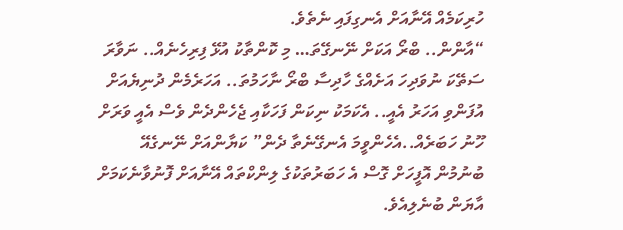ހުރިކަމެއް އޭނާއަށް އެނގިފައި ނެތެވެ.
“އާންން.. ބްރޯ އަކަށް ނޭނގޭތަ… މި ކޮންތާކު އުޅޭ ފިރިހެނެއް.. ނަވާރަ ސަތޭކަ ނުވަދިހަ އަށެއްގެ ހާދިސާ ބްރޯ ނާހަމުތަ.. އަހަރެމެން ދުނިޔެއަށް އުފަންވި އަހަރު އެއީ.. އެކަމަކު ނިކަން ފަހަކާއި ޖެހެންދެން ވެސް އެއީ ވަރަށް ހޫނު ހަބަރެއް..އެހެންވީމަ އެނގޭނެތާ ދެން” ކަޔާންއަށް ނޭނގެއޭ ބުނުމުން އޮފީހަށް ގޮސް އެ ހަބަރުތަކުގެ ލިންކްތައް އޭނާއަށް ފޮނުވާނެކަމަށް އާޔަން ބުނެލިއެވެ.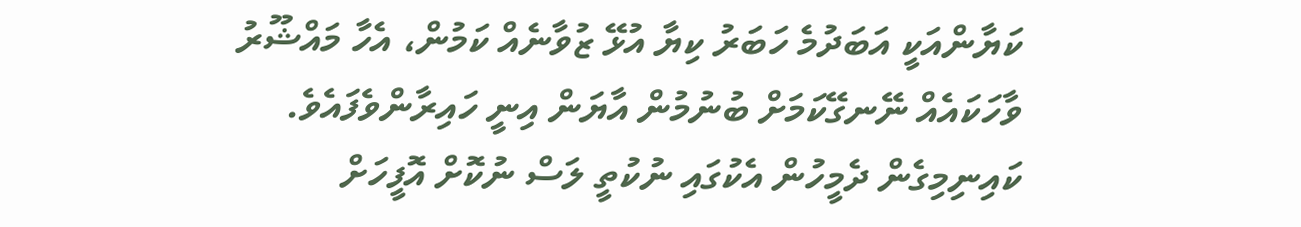ކަޔާންއަކީ އަބަދުމެ ހަބަރު ކިޔާ އުޅޭ ޒުވާނެއް ކަމުން، އެހާ މައްޝޫރު ވާހަކައެއް ނޭނގޭކަމަށް ބުނުމުން އާޔަން އިނީ ހައިރާންވެފައެވެ.
ކައިނިމިގެން ދެމީހުން އެކުގައި ނުކުތީ ލަސް ނުކޮށް އޮފީހަށް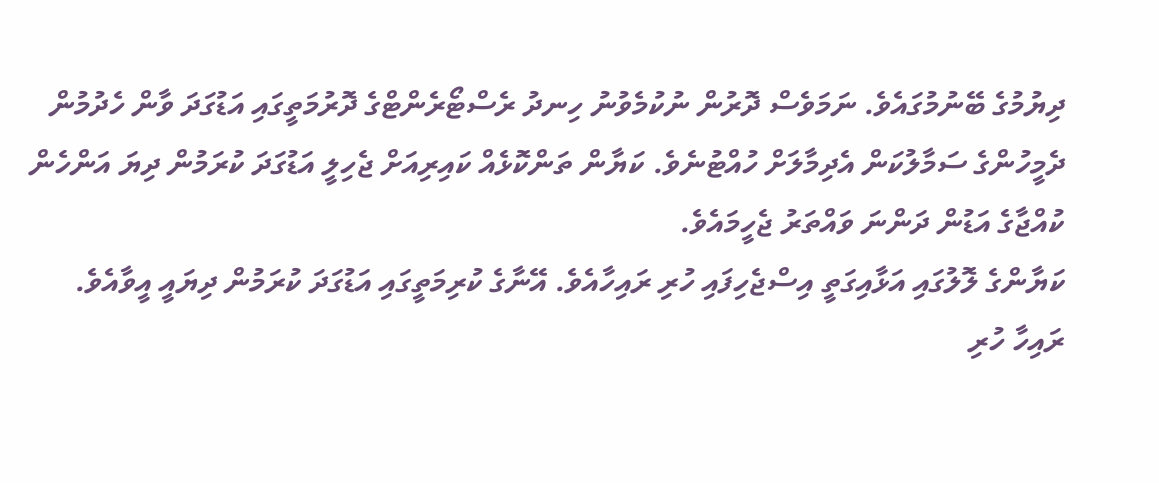ދިޔުމުގެ ބޭނުމުގައެވެ. ނަމަވެސް ދޮރުން ނުކުމެވުނު ހިނދު ރެސްޓޯރެންޓްގެ ދޮރުމަތީގައި އަޑުގަދަ ވާން ހެދުމުން ދެމީހުންގެ ސަމާލުކަން އެދިމާލަށް ހުއްޓުނެވެ. ކަޔާން ތަންކޮޅެއް ކައިރިއަށް ޖެހިލީ އަޑުގަދަ ކުރަމުން ދިޔަ އަންހެން ކުއްޖާގެ އަޑުން ދަންނަ ވައްތަރު ޖެހީމައެވެ.
ކަޔާންގެ ލޮލުގައި އަޅާއިގަތީ އިސްޖެހިފައި ހުރި ރައިހާއެވެ. އޭނާގެ ކުރިމަތީގައި އަޑުގަދަ ކުރަމުން ދިޔައީ އީވާއެވެ. ރައިހާ ހުރި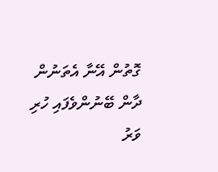ގޮތުން އޭނާ އެތަނުން ދާން ބޭނުންވެފައި ހުރި ވަރު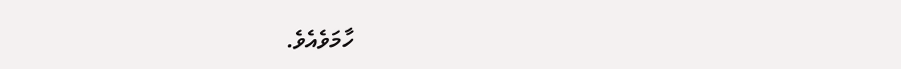ހާމަވެއެވެ.